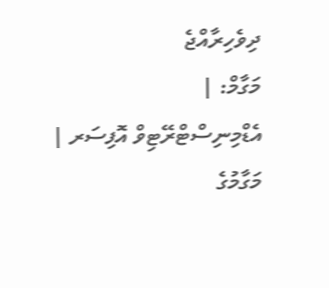ދިވެހިރާއްޖެ
މަގާމް: |
އެޑްމިނިސްޓްރޭޓިވް އޮފިސަރ |
މަގާމުގެ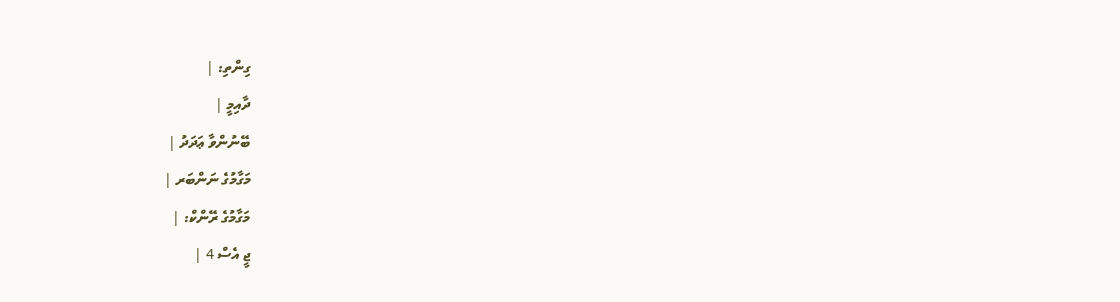ގިންތި: |
ދާއިމީ |
ބޭނުންވާ ޢަދަދު |
މަގާމުގެ ނަންބަރ |
މަގާމުގެ ރޭންކް: |
ޖީ އެސް 4 |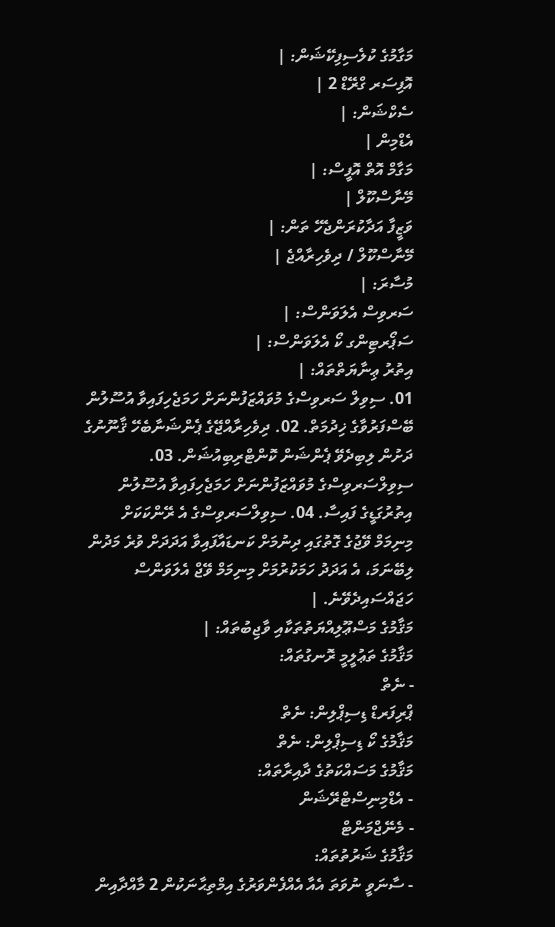މަގާމުގެ ކުލެސިފިކޭޝަން: |
އޮފިސަރ ގްރޭޑް 2 |
ސެކްޝަން: |
އެޑްމިން |
މަގާމް އޮތް އޮފީސް: |
މޭނާސްކޫލް |
ވަޒީފާ އަދާކުރަންޖެހޭ ތަން: |
މޭނާސްކޫލް / ދިވެހިރާއްޖެ |
މުސާރަ: |
ސަރވިސް އެލަވަންސް: |
ސަޕޯރޓިންގ ކޯ އެލަވަންސް: |
އިތުރު ޢިނާޔަތްތައް: |
01. ސިވިލް ސަރވިސްގެ މުވައްޒަފުންނަށް ހަމަޖެހިފައިވާ އުސޫލުން ބޭސްފަރުވާގެ ޚިދުމަތް. 02. ދިވެހިރާއްޖޭގެ ޕެންޝަނާބެހޭ ޤާނޫނުގެ ދަށުން ލިބިދެވޭ ޕެންޝަން ކޮންޓްރިބިއުޝަން. 03. ސިވިލްސަރވިސްގެ މުވައްޒަފުންނަށް ހަމަޖެހިފައިވާ އުސޫލުން އިތުރުގަޑީގެ ފައިސާ. 04. ސިވިލްސަރވިސްގެ އެ ރޭންކަކަށް މިނިމަމް ވޭޖުގެ ގޮތުގައި ދިނުމަށް ކަނޑައާފައިވާ އަދަދަށް ވުރެ މަދުން ލިބޭނަމަ، އެ އަދަދު ހަމަކުރުމަށް މިނިމަމް ވޭޖް އެލަވަންސް ހަޖައްސައިދެވޭނެ. |
މަޤާމުގެ މަސްޢޫލިއްޔަތުތަކާއި ވާޖިބުތައް: |
މަޤާމުގެ ތަޢުލީމީ ރޮނގުތައް:
- ނެތް
ޕްރިފަރޑް ޑިސިޕްލިން: ނެތް
މަޤާމުގެ ކޯ ޑިސިޕްލިން: ނެތް
މަޤާމުގެ މަސައްކަތުގެ ދާއިރާތައް:
- އެޑްމިނިސްޓްރޭޝަން
- މެނޭޖްމަންޓް
މަޤާމުގެ ޝަރުތުތައް:
- ސާނަވީ ނުވަތަ އެއާ އެއްފެންވަރުގެ އިމްތިޙާނަކުން 2 މާއްދާއިން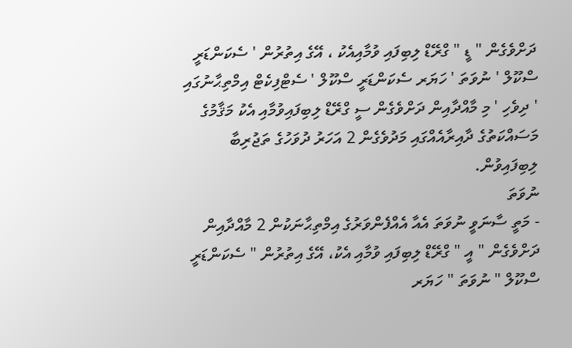ދަށްވެގެން " ޑީ " ގްރޭޑް ލިބިފައި ވުމާއިއެކު ، އޭގެ އިތުރުން ' ސެކަންޑަރީ ސްކޫލް ' ނުވަތަ ' ހަޔަރ ސެކަންޑަރީ ސްކޫލް ' ސެޓްފިކެޓް އިމްތިޙާނުގައި ' ދިވެހި ' މި މާއްދާއިން ދަށްވެގެން ސީ ގްރޭޑް ލިބިފައިވުމާއި އެކު މަޤާމުގެ މަސައްކަތުގެ ދާއިރާއެއްގައި މަދުވެގެން 2 އަހަރު ދުވަހުގެ ތަޖުރިބާ ލިބިފައިވުން.
ނުވަތަ
- މަތީ ސާނަވީ ނުވަތަ އެއާ އެއްފެންވަރުގެ އިމްތިޙާނަކުން 2 މާއްދާއިން ދަށްވެގެން " އީ " ގްރޭޑް ލިބިފައި ވުމާއި އެކު، އޭގެ އިތުރުން " ސެކަންޑަރީ ސްކޫލް " ނުވަތަ " ހަޔަރ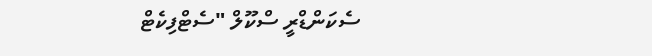ސެކަންޑްރީ ސްކޫލް "ސެޓްފިކެޓް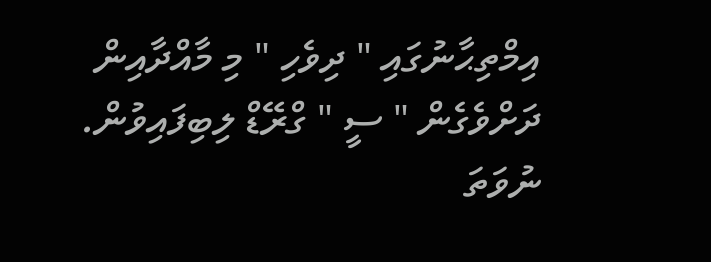އިމްތިޙާނުގައި " ދިވެހި " މި މާއްދާއިން ދަށްވެގެން " ސީ " ގްރޭޑް ލިބިފައިވުން.
ނުވަތަ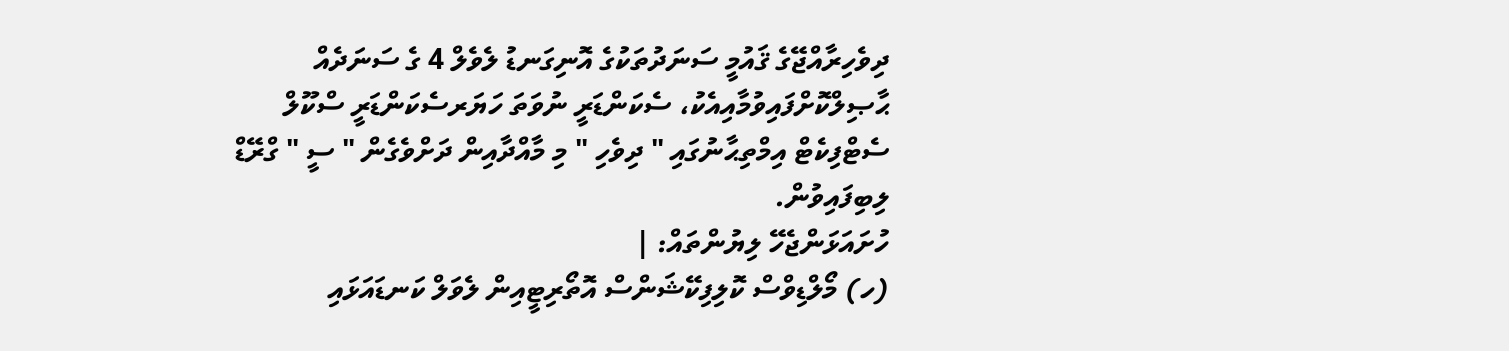ދިވެހިރާއްޖޭގެ ޤައުމީ ސަނަދުތަކުގެ އޮނިގަނޑު ލެވެލް 4 ގެ ސަނަދެއް ޙާޞިލްކޮށްފައިވުމާއިއެކު، ސެކަންޑަރީ ނުވަތަ ހަޔަރސެކަންޑަރީ ސްކޫލް ސެޓްފިކެޓް އިމްތިޙާނުގައި " ދިވެހި " މި މާއްދާއިން ދަށްވެގެން " ސީ " ގްރޭޑް ލިބިފައިވުން.
ހުށައަޅަންޖެހޭ ލިޔުންތައް: |
(ހ) މޯލްޑިވްސް ކޮލިފިކޭޝަންސް އޮތޯރިޓީއިން ލެވަލް ކަނޑައަޅައި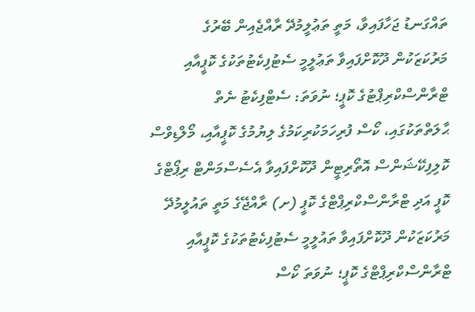ތައްގަނޑު ޖަހާފައިވާ، މަތީ ތަޢުލީމުދޭ ރާއްޖެއިން ބޭރުގެ މަރުކަޒަކުން ދޫކޮށްފައިވާ ތަޢުލީމީ ސެޓުފިކެޓުތަކުގެ ކޮޕީއާއި ޓްރާންސްކްރިޕްޓުގެ ކޮޕީ؛ ނުވަތަ: ސެޓްފިކެޓު ނެތް ޙާލަތްތަކުގައި، ކޯސް ފުރިހަމަކުރިކަމުގެ ލިޔުމުގެ ކޮޕީއާއި، މޯލްޑިވްސް ކޮލިފިކޭޝަންސް އޮތޯރިޓީން ދޫކޮށްފައިވާ އެސެސްމަންޓް ރިޕޯޓްގެ ކޮޕީ އަދި ޓްރާންސްކްރިޕްޓްގެ ކޮޕީ (ށ) ރާއްޖޭގެ މަތީ ތައުލީމުދޭ މަރުކަޒަކުން ދޫކޮށްފައިވާ ތައުލީމީ ސެޓުފިކެޓުތަކުގެ ކޮޕީއާއި ޓްރާންސްކްރިޕްޓްގެ ކޮޕީ؛ ނުވަތަ ކޯސް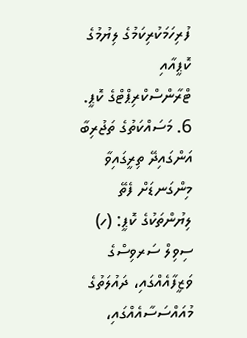ފުރިހަމަކުރިކަމުގެ ލިޔުމުގެ ކޮޕީއާއި ޓްރާންސްކްރިޕްޓްގެ ކޮޕީ. 6. މަސައްކަތުގެ ތަޖުރިބާ އަންގައިދޭ ތިރީގައިވާ މިންގަނޑަށް ފެތޭ ލިޔުންތަކުގެ ކޮޕީ: (ހ) ސިވިލް ސަރވިސްގެ ވަޒީފާއެއްގައި، ދައުލަތުގެ މުއައްސަސާއެއްގައި،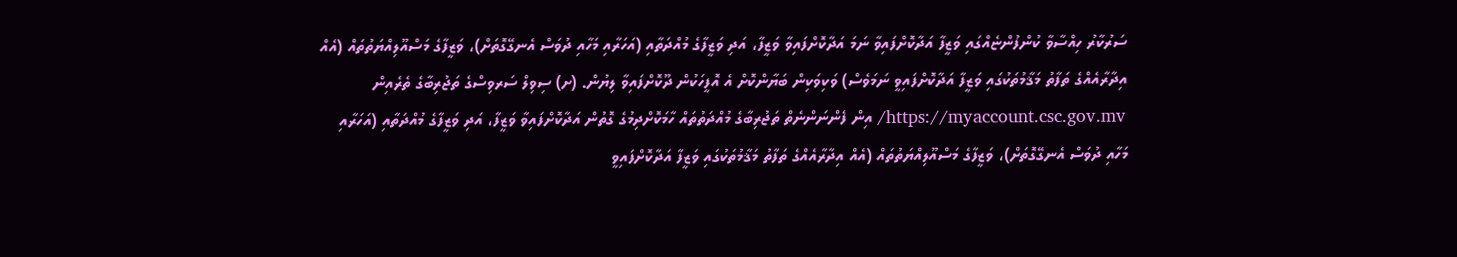ސަރުކާރު ހިއްސާވާ ކުންފުންޏެއްގައި ވަޒީފާ އަދާކޮށްފައިވާ ނަމަ އަދާކޮށްފައިވާ ވަޒީފާ، އަދި ވަޒީފާގެ މުއްދަތާއި (އަހަރާއި މަހާއި ދުވަސް އެނގޭގޮތަށް)، ވަޒީފާގެ މަސްއޫލިއްޔަތުތައް (އެއް އިދާރާއެއްގެ ތަފާތު މަޤާމުތަކުގައި ވަޒީފާ އަދާކޮށްފައިވީ ނަމަވެސް) ވަކިވަކިން ބަޔާންކޮށް އެ އޮފީހަކުން ދޫކޮށްފައިވާ ލިޔުން. (ށ) ސިވިލް ސަރވިސްގެ ތަޖުރިބާގެ ތެރެއިން https://myaccount.csc.gov.mv/ އިން ފެންނަންނެތް ތަޖުރިބާގެ މުއްދަތުތައް ހާމަކޮށްދިމުގެ ގޮތުން އަދާކޮށްފައިވާ ވަޒީފާ، އަދި ވަޒީފާގެ މުއްދަތާއި (އަހަރާއި މަހާއި ދުވަސް އެނގޭގޮތަށް)، ވަޒީފާގެ މަސްއޫލިއްޔަތުތައް (އެއް އިދާރާއެއްގެ ތަފާތު މަޤާމުތަކުގައި ވަޒީފާ އަދާކޮށްފައިވީ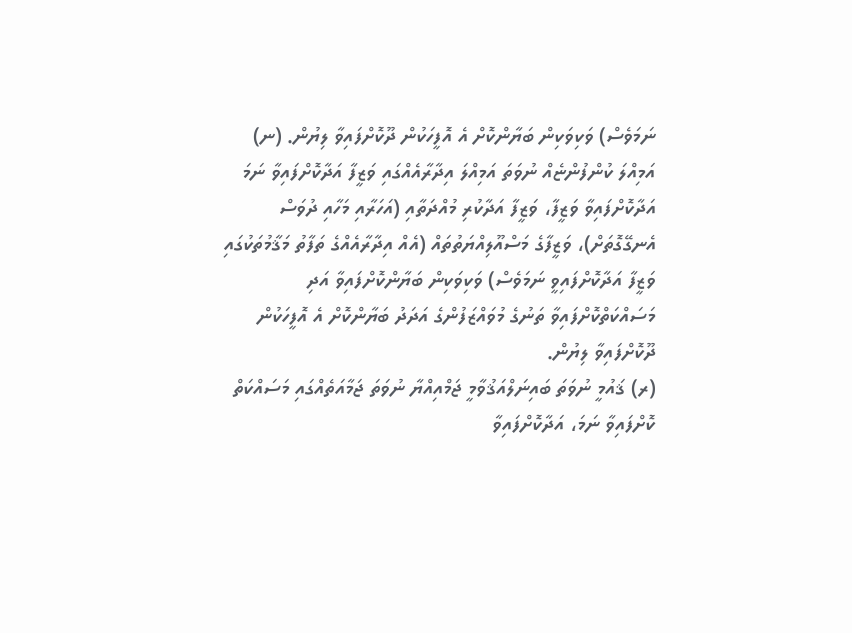ނަމަވެސް) ވަކިވަކިން ބަޔާންކޮށް އެ އޮފީހަކުން ދޫކޮށްފައިވާ ލިޔުން. (ނ) އަމިއްލަ ކުންފުންޏެއް ނުވަތަ އަމިއްލަ އިދާރާއެއްގައި ވަޒީފާ އަދާކޮށްފައިވާ ނަމަ އަދާކޮށްފައިވާ ވަޒީފާ، ވަޒީފާ އަދާކުރި މުއްދަތާއި (އަހަރާއި މަހާއި ދުވަސް އެނގޭގޮތަށް)، ވަޒީފާގެ މަސްއޫލިއްޔަތުތައް (އެއް އިދާރާއެއްގެ ތަފާތު މަޤާމުތަކުގައި ވަޒީފާ އަދާކޮށްފައިވީ ނަމަވެސް) ވަކިވަކިން ބަޔާންކޮށްފައިވާ އަދި މަސައްކަތްކޮށްފައިވާ ތަނުގެ މުވައްޒަފުންގެ އަދަދު ބަޔާންކޮށް އެ އޮފީހަކުން ދޫކޮށްފައިވާ ލިޔުން.
(ރ) ޤައުމީ ނުވަތަ ބައިނަލްއަޤުވާމީ ޖަމްއިއްޔާ ނުވަތަ ޖަމާއަތެއްގައި މަސައްކަތް ކޮށްފައިވާ ނަމަ، އަދާކޮށްފައިވާ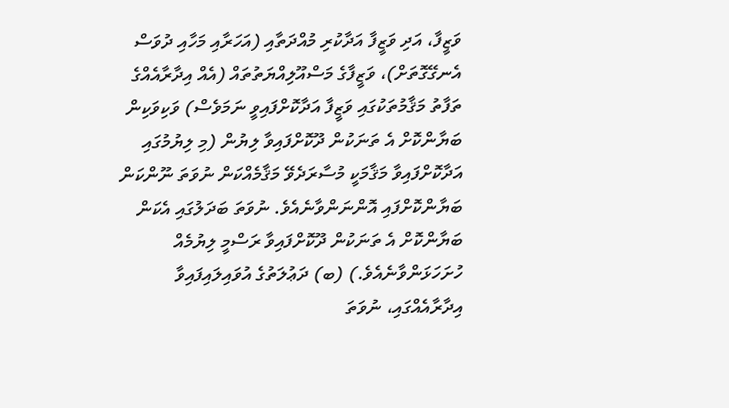ވަޒީފާ، އަދި ވަޒީފާ އަދާކުރި މުއްދަތާއި (އަހަރާއި މަހާއި ދުވަސް އެނގޭގޮތަށް)، ވަޒީފާގެ މަސްއޫލިއްޔަތުތައް (އެއް އިދާރާއެއްގެ ތަފާތު މަޤާމުތަކުގައި ވަޒީފާ އަދާކޮށްފައިވީ ނަމަވެސް) ވަކިވަކިން ބަޔާންކޮށް އެ ތަނަކުން ދޫކޮށްފައިވާ ލިޔުން (މި ލިޔުމުގައި އަދާކޮށްފައިވާ މަޤާމަކީ މުސާރަދެވޭ މަޤާމެއްކަން ނުވަތަ ނޫންކަން ބަޔާންކޮށްފައި އޮންނަންވާނެއެވެ. ނުވަތަ ބަދަލުގައި އެކަން ބަޔާންކޮށް އެ ތަނަކުން ދޫކޮށްފައިވާ ރަސްމީ ލިޔުމެއް ހުށަހަޅަންވާނެއެވެ.) (ބ) ދަޢުލަތުގެ އުވައިލައިފައިވާ އިދާރާއެއްގައި، ނުވަތަ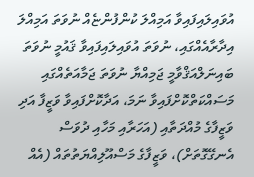އުވައިލައިފައިވާ އަމިއްލަ ކުންފުންޏެއް ނުވަތަ އަމިއްލަ އިދާރާއެއްގައި، ނުވަތަ އުވައިލައިފައިވާ ޤައުމީ ނުވަތަ ބައިނަލްއަޤްވާމީ ޖަމިއްޔާ ނުވަތަ ޖަމާއަތެއްގައި މަސައްކަތްކޮށްފައިވާ ނަމަ، އަދާކޮށްފައިވާ ވަޒީފާ އަދި ވަޒީފާގެ މުއްދަތާއި (އަހަރާއި މަހާއި ދުވަސް އެނގޭގޮތަށް)، ވަޒީފާގެ މަސްއޫލިއްޔަތުތައް (އެއް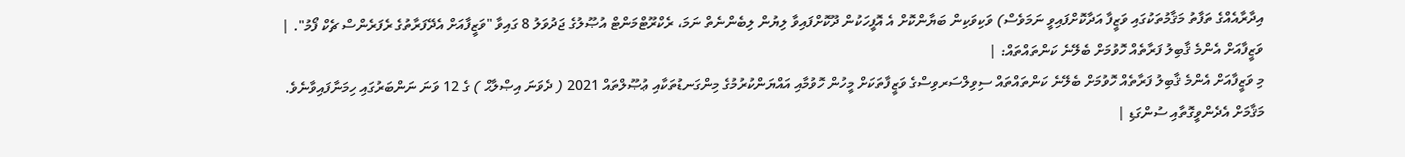އިދާރާއެއްގެ ތަފާތު މަޤާމުތަކުގައި ވަޒީފާ އަދާކޮށްފައިވީ ނަމަވެސް) ވަކިވަކިން ބަޔާންކޮށް އެ އޮފީހަކުން ދޫކޮށްފައިވާ ލިޔުން ލިބެންނެތް ނަމަ، ރެކްރޫޓްމަންޓް އުޞޫލުގެ ޖަދުވަލު 8 ގައިވާ "ވަޒީފާއަށް އެދޭފަރާތުގެ ރެފަރެންސް ޗެކް ފޯމު". |
ވަޒީފާއަށް އެންމެ ޤާބިލު ފަރާތެއް ހޮވުމަށް ބެލޭނެ ކަންތައްތައް: |
މި ވަޒީފާއަށް އެންމެ ޤާބިލު ފަރާތެއް ހޮވުމަށް ބެލޭނެ ކަންތައްތައް ސިވިލްސަރވިސްގެ ވަޒީފާތަކަށް މީހުން ހޮވުމާއި އައްޔަންކުރުމުގެ މިންގަނޑުތަކާއި ޢުޞޫލްތައް 2021 ( ދެވަނަ އިޞްލާޙް ) ގެ 12 ވަނަ ނަންބަރުގައި ހިމަނާފައިވާނެވެ.
މަޤާމަށް އެދެންވީގޮތާއި ސުންގަޑި |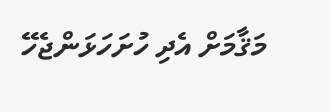މަޤާމަށް އެދި ހުށަހަޅަންޖެހޭ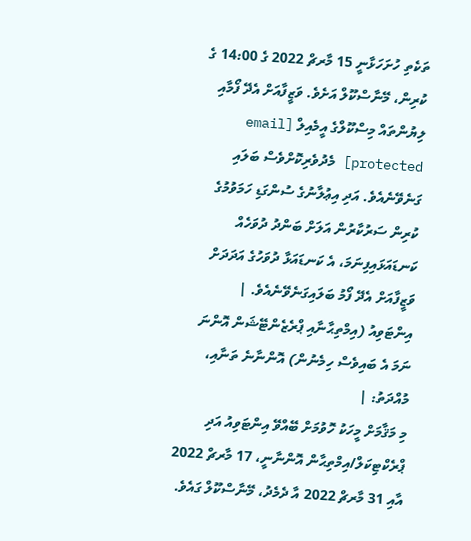ތަކެތި ހުށަހަޅާނީ 15 މާރޗް 2022 ގެ 14:00 ގެ ކުރިން، މޭނާސްކޫލް އަށެވެ. ވަޒީފާއަށް އެދޭ ފޯމާއި ލިޔުންތައް މިސްކޫލްގެ އީމެއިލް [email protected] މެދުވެރިކޮށްވެސް ބަލައި ގަނެވޭނެއެވެ. އަދި އިޢުލާނުގެ ސުންގަޑި ހަމަވުމުގެ ކުރިން ސަރުކާރުން އަލަށް ބަންދު ދުވަހެއް ކަނޑައަޅައިފިނަމަ، އެ ކަނޑައަޅާ ދުވަހުގެ އަދަދަށް ވަޒީފާއަށް އެދޭ ފޯމު ބަލައިގަނެވޭނެއެވެ. |
އިންޓަވިއު (އިމްތިޙާނާއި ޕްރެޒެންޓޭޝަން އޮންނަ ނަމަ އެ ބައިވެސް ހިމެނުން) އޮންނާނެ ތަނާއި، މުއްދަތު: |
މި މަޤާމަށް މީހަކު ހޮވުމަށް ބޭއްވޭ އިންޓަވިއު އަދި ޕްރެކްޓިކަލް/އިމްތިޙާން އޮންނާނީ، 17 މާރޗް 2022 އާއި 31 މާރޗް 2022 އާ ދެމެދު، މޭނާސްކޫލް ގައެވެ.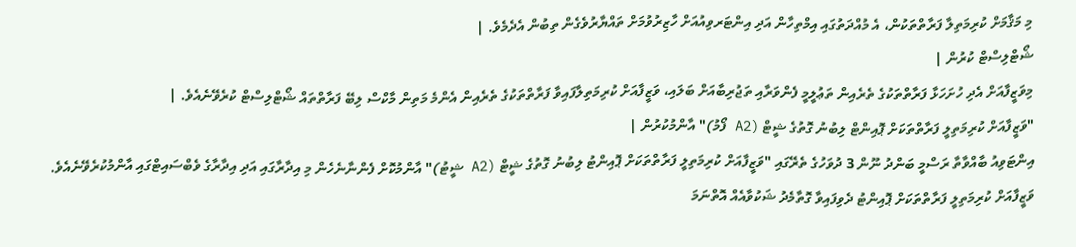މި މަޤާމަށް ކުރިމަތިލާ ފަރާތްތަކުން، އެ މުއްދަތުގައި އިމްތިހާން އަދި އިންޓަރވިއުއަށް ހާޒިރުވުމަށް ތައްޔާރުވެގެން ތިބުން އެދެމެވެ. |
ޝޯޓްލިސްޓް ކުރުން |
މިވަޒީފާއަށް އެދި ހުށަހަޅާ ފަރާތްތަކުގެ ތެރެއިން ތަޢުލީމީ ފެންވަރާއި ތަޖުރިބާއަށް ބަލައި، ވަޒީފާއަށް ކުރިމަތިލާފައިވާ ފަރާތްތަކުގެ ތެރެއިން އެންމެ މަތިން މާކްސް ލިބޭ ފަރާތްތައް ޝޯޓްލިސްޓް ކުރެވޭނެއެވެ. |
"ވަޒީފާއަށް ކުރިމަތިލީ ފަރާތްތަކަށް ޕޮއިންޓް ލިބުނު ގޮތުގެ ޝީޓް (A2 ފޯމު)" އާންމުކުރުން |
އިންޓަވިއު ބާއްވާތާ ރަސްމީ ބަންދު ނޫން 3 ދުވަހުގެ ތެރޭގައި "ވަޒީފާއަށް ކުރިމަތިލީ ފަރާތްތަކަށް ޕޮއިންޓު ލިބުނު ގޮތުގެ ޝީޓް (A2 ޝީޓު)" އާންމުކޮށް ފެންނާނެހެން މި އިދާރާގައި އަދި އިދާރާގެ ވެބްސައިޓްގައި އާންމުކުރެވޭނެއެވެ. ވަޒީފާއަށް ކުރިމަތިލީ ފަރާތްތަކަށް ޕޮއިންޓު ދެވިފައިވާ ގޮތާމެދު ޝަކުވާއެއް އޮތްނަމަ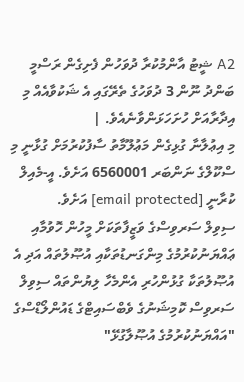A2 ޝީޓު އާންމުކުރާ ދުވަހުން ފެށިގެން ރަސްމީ ބަންދު ނޫން 3 ދުވަހުގެ ތެރޭގައި އެ ޝަކުވާއެއް މި އިދާރާއަށް ހުށަހަޅަންވާނެއެވެ. |
މި އިޢުލާނާ ގުޅިގެން މަޢުލޫމާތު ސާފުކުރުމަށް ގުޅާނީ މި ސްކޫލްގެ ނަންބަރ 6560001 އަށެވެ. އީ-މެއިލް ކުރާނީ [email protected] އަށެވެ.
ސިވިލް ސަރވިސްގެ ވަޒީފާތަކަށް މީހުން ހޮވުމާއި ޢައްޔަނުކުރުމުގެ މިންގަނޑުތަކާއި އުޞޫލުތައް އަދި އެ އުޞޫލުތަކާ ގުޅުންހުރި އެންމެހާ ލިޔުންތައް ސިވިލް ސަރވިސް ކޮމިޝަނުގެ ވެބްސައިޓްގެ ޑައުންލޯޑްސްގެ "އައްޔަނުކުރުމުގެ އުޞޫލާގުޅޭ"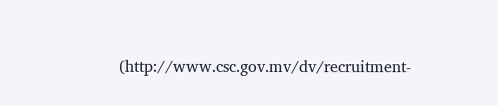(http://www.csc.gov.mv/dv/recruitment-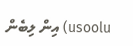usoolu) އިން ލިބެން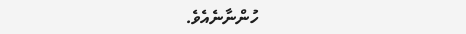ހުންނާނެއެވެ.